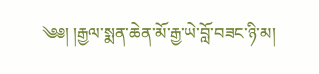༄༅། །རྒྱལ་སྨན་ཆེན་མོ་རྒྱ་ཡེ་བློ་བཟང་ཉི་མ།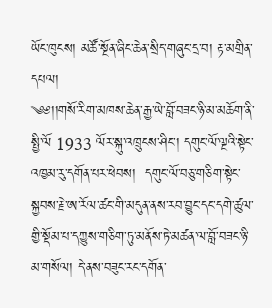ཡོང་ཁུངས། མཚོ་སྔོན་ཞིང་ཆེན་སྲིད་གཞུང་དྲ་བ། རྟ་མགྲིན་དཔལ།
༄༅།།གསོ་རིག་མཁས་ཆེན་རྒྱ་ཡེ་བློ་བཟང་ཉི་མ་མཆོག་ནི་སྤྱི་ལོ 1933 ལོར་སྐུ་འཁྲུངས་ཤིང་། དགུང་ལོ་ལྔའི་སྟེང་འཁྱམ་རུ་དགོན་པར་ཕེབས།  དགུང་ལོ་བཅུ་གཅིག་སྟེང་སྐྱབས་རྗེ་ཨ་རོལ་ཚང་གི་མདུན་ནས་རབ་བྱུང་དང་དགེ་ཚུལ་གྱི་སྡོམ་པ་དཀྱུས་གཅིག་ཏུ་མནོས་ཏེ་མཚན་ལ་བློ་བཟང་ཉི་མ་གསོལ། དེ་ནས་བཟུང་རང་དགོན་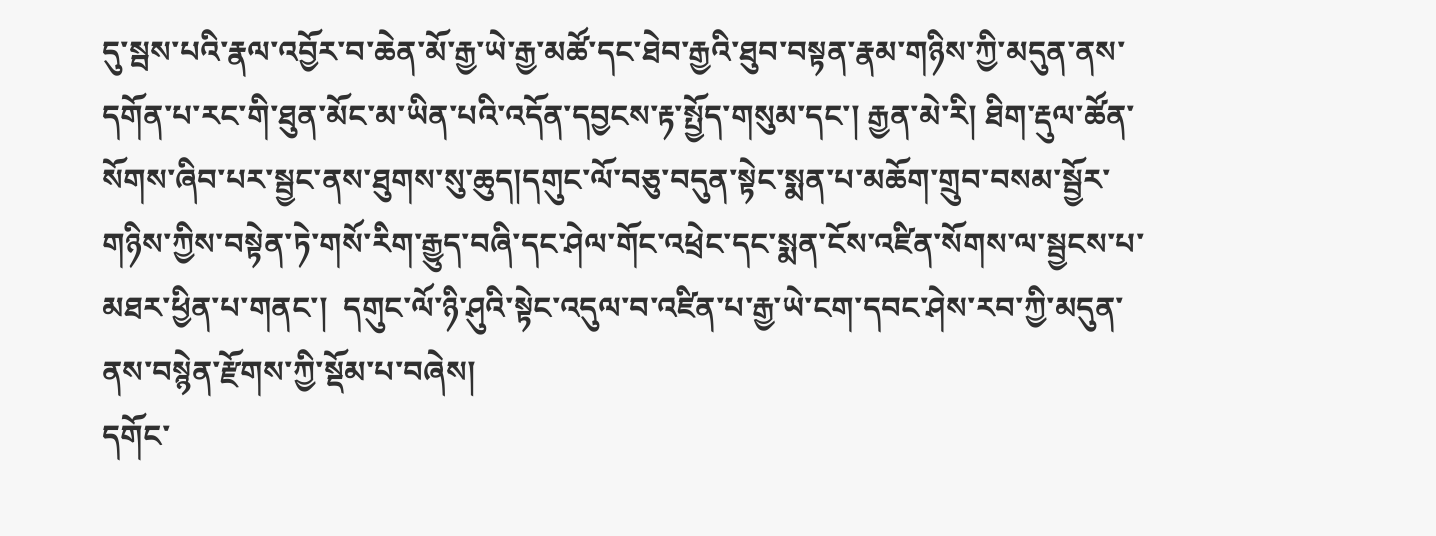དུ་སྦས་པའི་རྣལ་འབྱོར་བ་ཆེན་མོ་རྒྱ་ཡེ་རྒྱ་མཚོ་དང་ཐེབ་རྒྱའི་ཐུབ་བསྟན་རྣམ་གཉིས་ཀྱི་མདུན་ནས་དགོན་པ་རང་གི་ཐུན་མོང་མ་ཡིན་པའི་འདོན་དབྱངས་རྟ་སྤྱོད་གསུམ་དང་། རྒྱན་མེ་རི། ཐིག་རྡུལ་ཚོན་སོགས་ཞིབ་པར་སྦྱང་ནས་ཐུགས་སུ་ཆུད།དགུང་ལོ་བཅུ་བདུན་སྟེང་སྨན་པ་མཆོག་གྲུབ་བསམ་སྦྱོར་གཉིས་ཀྱིས་བསྟེན་ཏེ་གསོ་རིག་རྒྱུད་བཞི་དང་ཤེལ་གོང་འཕྲེང་དང་སྨན་ངོས་འཛིན་སོགས་ལ་སྦྱངས་པ་མཐར་ཕྱིན་པ་གནང་།  དགུང་ལོ་ཉི་ཤུའི་སྟེང་འདུལ་བ་འཛིན་པ་རྒྱ་ཡེ་ངག་དབང་ཤེས་རབ་ཀྱི་མདུན་ནས་བསྙེན་རྫོགས་ཀྱི་སྡོམ་པ་བཞེས།
དགོང་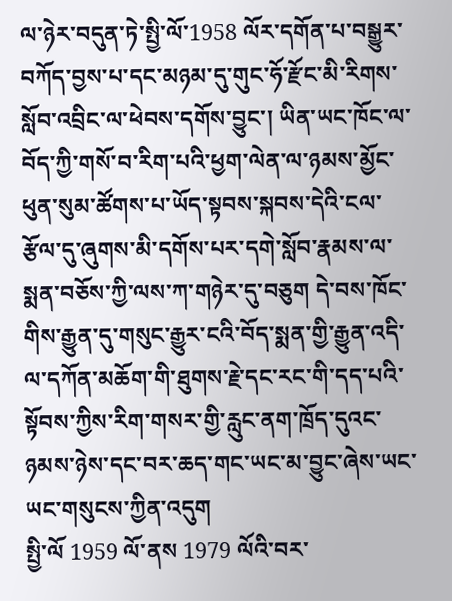ལ་ཉེར་བདུན་ཏེ་སྤྱི་ལོ་1958 ལོར་དགོན་པ་བསྒྱུར་བཀོད་བྱས་པ་དང་མཉམ་དུ་གུང་ཧོ་རྫོང་མི་རིགས་སློབ་འབྲིང་ལ་ཕེབས་དགོས་བྱུང་། ཡིན་ཡང་ཁོང་ལ་བོད་ཀྱི་གསོ་བ་རིག་པའི་ཕྱག་ལེན་ལ་ཉམས་མྱོང་ཕུན་སུམ་ཚོགས་པ་ཡོད་སྟབས་སྐབས་དེའི་ངལ་རྩོལ་དུ་ཞུགས་མི་དགོས་པར་དགེ་སློབ་རྣམས་ལ་སྨན་བཅོས་ཀྱི་ལས་ཀ་གཉེར་དུ་བཅུག དེ་བས་ཁོང་གིས་རྒྱུན་དུ་གསུང་རྒྱུར་ངའི་བོད་སྨན་གྱི་རྒྱུན་འདི་ལ་དཀོན་མཆོག་གི་ཐུགས་རྗེ་དང་རང་གི་དད་པའི་སྟོབས་ཀྱིས་རིག་གསར་གྱི་རླུང་ནག་ཁྲོད་དུའང་ཉམས་ཉེས་དང་བར་ཆད་གང་ཡང་མ་བྱུང་ཞེས་ཡང་ཡང་གསུངས་ཀྱིན་འདུག
སྤྱི་ལོ 1959 ལོ་ནས 1979 ལོའི་བར་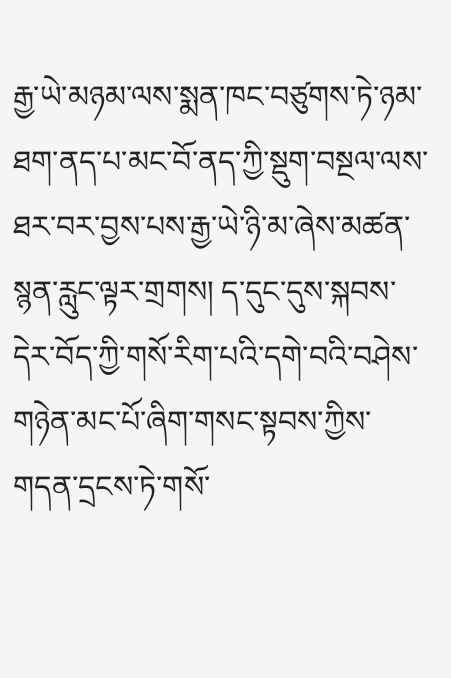རྒྱ་ཡེ་མཉམ་ལས་སྨན་ཁང་བཙུགས་ཏེ་ཉམ་ཐག་ནད་པ་མང་བོ་ནད་ཀྱི་སྡུག་བསྔལ་ལས་ཐར་བར་བྱས་པས་རྒྱ་ཡེ་ཉི་མ་ཞེས་མཚན་སྙན་རླུང་ལྟར་གྲགས། ད་དུང་དུས་སྐབས་དེར་བོད་ཀྱི་གསོ་རིག་པའི་དགེ་བའི་བཤེས་གཉེན་མང་པོ་ཞིག་གསང་སྟབས་ཀྱིས་གདན་དྲངས་ཏེ་གསོ་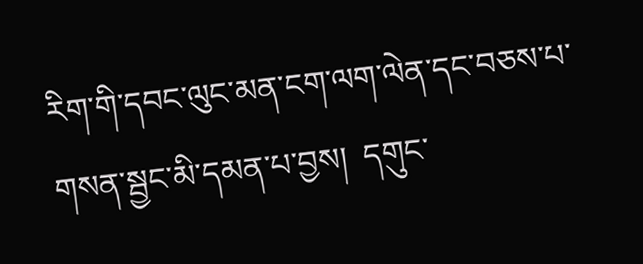རིག་གི་དབང་ལུང་མན་ངག་ལག་ལེན་དང་བཅས་པ་གསན་སྦྱང་མི་དམན་པ་བྱས།  དགུང་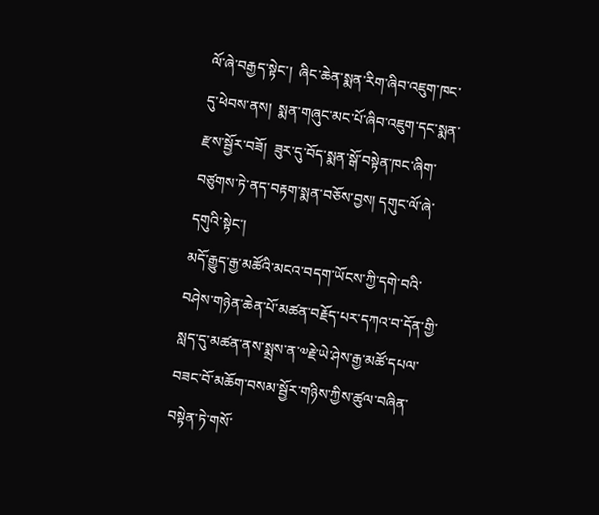ལོ་ཞེ་བརྒྱད་སྟེང་།  ཞིང་ཆེན་སྨན་རིག་ཞིབ་འཇུག་ཁང་དུ་ཕེབས་ནས།  སྨན་གཞུང་མང་པོ་ཞིབ་འཇུག་དང་སྨན་རྫས་སྦྱོར་བཟོ།  ཟུར་དུ་བོད་སྨན་སྒོ་བསྟེན་ཁང་ཞིག་བཙུགས་ཏེ་ནད་བརྟག་སྨན་བཅོས་བྱས། དགུང་ལོ་ཞེ་དགུའི་སྟེང་།
མདོ་རྒྱུད་རྒྱ་མཚོའི་མངའ་བདག་ཡོངས་ཀྱི་དགེ་བའི་བཤེས་གཉེན་ཆེན་པོ་མཚན་བརྗོད་པར་དཀའ་བ་དོན་གྱི་སླད་དུ་མཚན་ནས་སྨྲས་ན་༧རྗེ་ཡེ་ཤེས་རྒྱ་མཚོ་དཔལ་བཟང་བོ་མཆོག་བསམ་སྦྱོར་གཉིས་ཀྱིས་ཚུལ་བཞིན་བསྟེན་ཏེ་གསོ་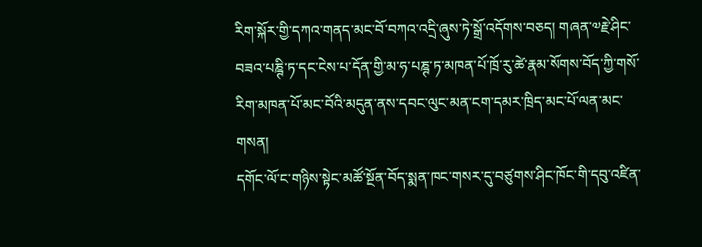རིག་སྐོར་གྱི་དཀའ་གནད་མང་བོ་བཀའ་འདྲི་ཞུས་ཏེ་སྒྲོ་འདོགས་བཅད། གཞན་༧རྗེ་ཤིང་བཟའ་པཎྚི་ཏ་དང་ངེས་པ་དོན་གྱི་མ་ཧ་པཎྚ་ཏ་མཁན་པོ་ཁྲོ་རུ་ཚེ་རྣམ་སོགས་བོད་ཀྱི་གསོ་རིག་མཁན་པོ་མང་བོའི་མདུན་ནས་དབང་ལུང་མན་ངག་དམར་ཁྲིད་མང་པོ་ལན་མང་གསན།
དགོང་ལོ་ང་གཉིས་སྟེང་མཚོ་སྔོན་བོད་སྨན་ཁང་གསར་དུ་བཙུགས་ཤིང་ཁོང་གི་དབུ་འཛིན་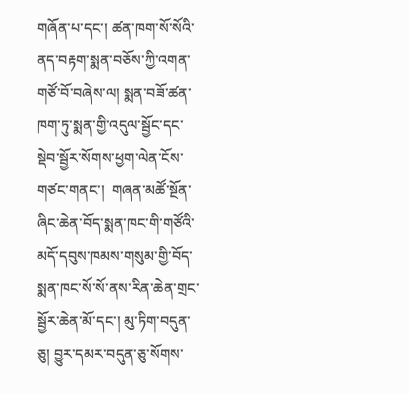གཞོན་པ་དང་། ཚན་ཁག་སོ་སོའི་ནད་བརྟག་སྨན་བཅོས་ཀྱི་འགན་གཙོ་བོ་བཞེས་ལ། སྨན་བཟོ་ཚན་ཁག་ཏུ་སྨན་གྱི་འདུལ་སྦྱོང་དང་སྡེབ་སྦྱོར་སོགས་ཕྱག་ལེན་ངོས་གཙང་གནང་།  གཞན་མཚོ་སྔོན་ཞིང་ཆེན་བོད་སྨན་ཁང་གི་གཙོའི་མདོ་དབུས་ཁམས་གསུམ་གྱི་བོད་སྨན་ཁང་སོ་སོ་ནས་རིན་ཆེན་གྲང་སྦྱོར་ཆེན་མོ་དང་། མུ་ཏིག་བདུན་ཅུ། བྱུར་དམར་བདུན་ཅུ་སོགས་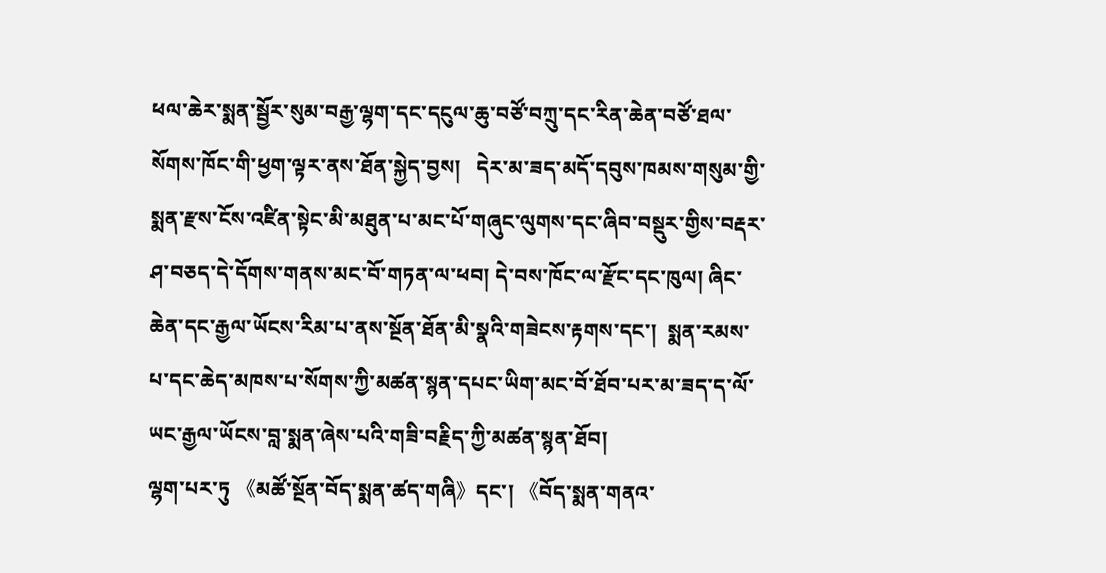ཕལ་ཆེར་སྨན་སྦྱོར་སུམ་བརྒྱ་ལྷག་དང་དངུལ་ཆུ་བཙོ་བཀྲུ་དང་རིན་ཆེན་བཙོ་ཐལ་སོགས་ཁོང་གི་ཕྱག་ལྟར་ནས་ཐོན་སྐྱེད་བྱས།   དེར་མ་ཟད་མདོ་དབུས་ཁམས་གསུམ་གྱི་སྨན་རྫས་ངོས་འཛིན་སྟེང་མི་མཐུན་པ་མང་པོ་གཞུང་ལུགས་དང་ཞིབ་བསྡུར་གྱིས་བརྡར་ཤ་བཅད་དེ་དོགས་གནས་མང་བོ་གཏན་ལ་ཕབ། དེ་བས་ཁོང་ལ་རྫོང་དང་ཁུལ། ཞིང་ཆེན་དང་རྒྱལ་ཡོངས་རིམ་པ་ནས་སྔོན་ཐོན་མི་སྣའི་གཟེངས་རྟགས་དང་།  སྨན་རམས་པ་དང་ཆེད་མཁས་པ་སོགས་ཀྱི་མཚན་སྙན་དཔང་ཡིག་མང་བོ་ཐོབ་པར་མ་ཟད་ད་ལོ་ཡང་རྒྱལ་ཡོངས་བླ་སྨན་ཞེས་པའི་གཟི་བརྗིད་ཀྱི་མཚན་སྙན་ཐོབ།
ལྷག་པར་ཏུ 《མཚོ་སྔོན་བོད་སྨན་ཚད་གཞི》དང་། 《བོད་སྨན་གནའ་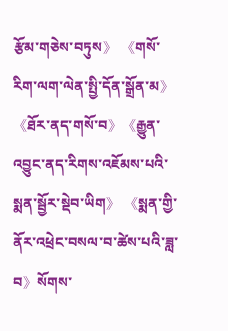རྩོམ་གཅེས་བཏུས》 《གསོ་རིག་ལག་ལེན་སྤྱི་དོན་སྒྲོན་མ》 《ཐོར་ནད་གསོ་བ》《རྒྱུན་འབྱུང་ནད་རིགས་འཇོམས་པའི་སྨན་སྦྱོར་སྡེབ་ཡིག》 《སྨན་གྱི་ནོར་འཕྲེང་བསལ་བ་ཚེས་པའི་ཟླ་བ》སོགས་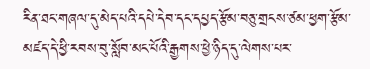རིན་ཐང་གཞལ་དུ་མེད་པའི་དཔེ་དེབ་དང་དཔྱད་རྩོམ་བཅུ་གྲངས་ཙམ་ཕྱག་རྩོམ་མཛད་དེ་ཕྱི་རབས་བུ་སློབ་མང་པོའི་རྒྱགས་ཕྱེ་ཉིད་དུ་ལེགས་པར་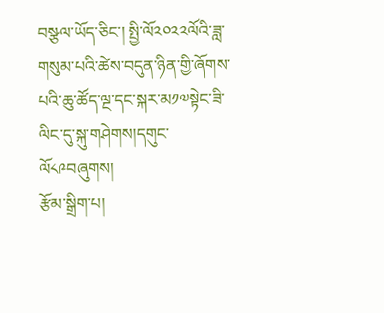བསྩལ་ཡོད་ཅིང་། སྤྱི་ལོ༢༠༢༢ལོའི་ཟླ་གསུམ་པའི་ཚེས་བདུན་ཉིན་གྱི་ཞོགས་པའི་ཆུ་ཚོད་ལྔ་དང་སྐར་མ༡༧སྟེང་ཟི་ལིང་དུ་སྐུ་གཤེགས།དགུང་ལོ༨༩བཞུགས།
རྩོམ་སྒྲིག་པ།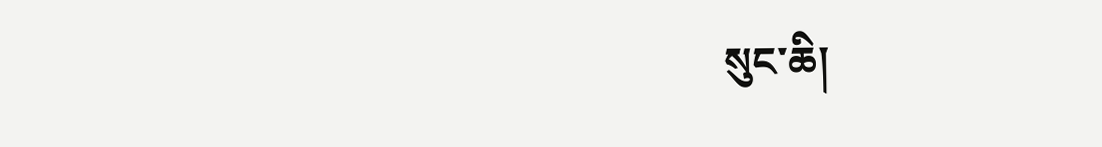སུང་ཆི།